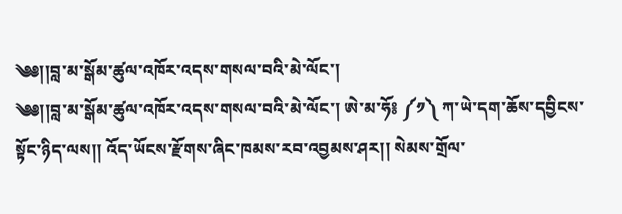༄༅།།བླ་མ་སྒོམ་ཚུལ་འཁོར་འདས་གསལ་བའི་མེ་ལོང་།
༄༅།།བླ་མ་སྒོམ་ཚུལ་འཁོར་འདས་གསལ་བའི་མེ་ལོང་། ཨེ་མ་ཧོ༔ ༼༡༽ ཀ་ཡེ་དག་ཆོས་དབྱིངས་སྟོང་ཉིད་ལས།། འོད་ཡོངས་རྫོགས་ཞིང་ཁམས་རབ་འབྱམས་ཤར།། སེམས་གྲོལ་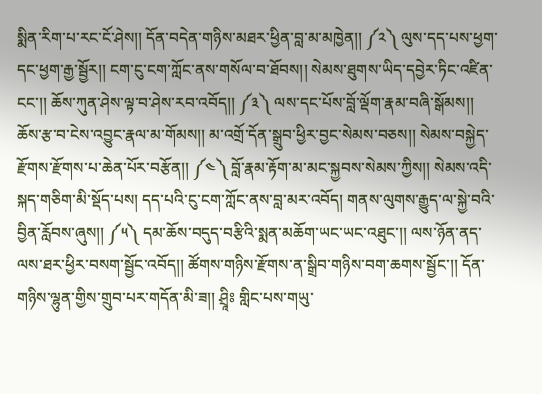སྨིན་རིག་པ་རང་ངོ་ཤེས།། དོན་བདེན་གཉིས་མཐར་ཕྱིན་བླ་མ་མཁྱེན།། ༼༢༽ ལུས་དད་པས་ཕྱག་དང་ཕྱག་རྒྱ་སྦྱོར།། ངག་ངུ་ངག་ཀློང་ནས་གསོལ་བ་ཐོབས།། སེམས་ཐུགས་ཡིད་དབྱེར་ཏིང་འཛིན་ངང་།། ཆོས་ཀུན་ཤེས་ལྟ་བ་ཤེས་རབ་འབོད།། ༼༣༽ ལས་དང་པོས་བློ་ལྡོག་རྣམ་བཞི་སྒོམས།། ཆོས་རྩ་བ་ངེས་འབྱུང་རྣལ་མ་གོམས།། མ་འགྲོ་དོན་སྒྲུབ་ཕྱིར་བྱང་སེམས་བཅས།། སེམས་བསྐྱེད་རྫོགས་རྫོགས་པ་ཆེན་པོར་བརྩོན།། ༼༤༽ བློ་རྣམ་རྟོག་མ་མང་སྐྱབས་སེམས་ཀྱིས།། སེམས་འདི་སྐད་གཅིག་མི་སྡོད་པས། དད་པའི་ངུ་ངག་ཀློང་ནས་བླ་མར་འབོད། གནས་ལུགས་རྒྱུད་ལ་སྐྱེ་བའི་བྱིན་རློབས་ཞུས།། ༼༥༽ དམ་ཆོས་བདུད་བརྩིའི་སྨན་མཆོག་ཡང་ཡང་འཐུང་།། ལས་ཉོན་ནད་ལས་ཐར་ཕྱིར་བསག་སྦྱོང་འབོད།། ཚོགས་གཉིས་རྫོགས་ན་སྒྲིབ་གཉིས་བག་ཆགས་སྦྱོང་།། དོན་གཉིས་ལྷུན་གྱིས་གྲུབ་པར་གདོན་མི་ཟ།། ཤྲཱིཿ གླིང་པས་གཡུ་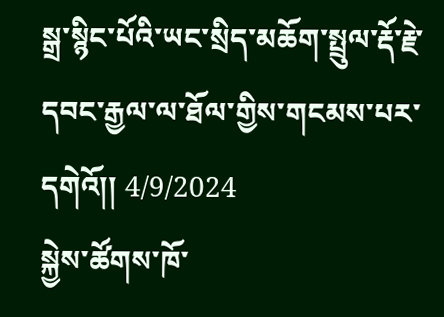སྒྲ་སྙིང་པོའི་ཡང་སྲིད་མཆོག་སྤྲུལ་རྡོ་རྗེ་དབང་རྒྱལ་ལ་ཐོལ་གྱིས་གངམས་པར་དགེའོ།། 4/9/2024
སྐྱེས་ཚོགས་ཁོ་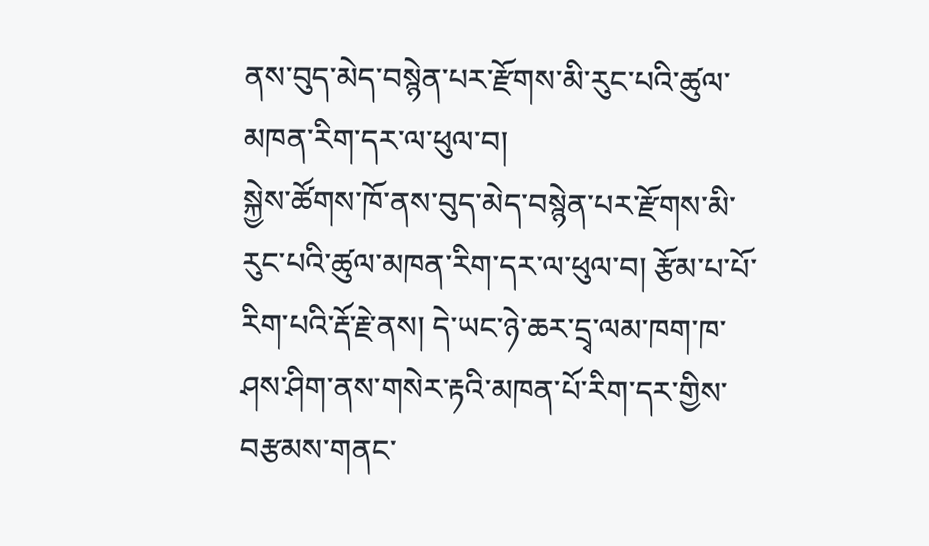ནས་བུད་མེད་བསྙེན་པར་རྫོགས་མི་རུང་པའི་ཚུལ་མཁན་རིག་དར་ལ་ཕུལ་བ།
སྐྱེས་ཚོགས་ཁོ་ནས་བུད་མེད་བསྙེན་པར་རྫོགས་མི་རུང་པའི་ཚུལ་མཁན་རིག་དར་ལ་ཕུལ་བ། རྩོམ་པ་པོ་རིག་པའི་རྡོ་རྗེ་ནས། དེ་ཡང་ཉེ་ཆར་དྲྭ་ལམ་ཁག་ཁ་ཤས་ཤིག་ནས་གསེར་རྟའི་མཁན་པོ་རིག་དར་གྱིས་བརྩམས་གནང་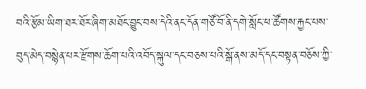བའི་རྩོམ་ཡིག་ཐར་ཐོར་ཞིག་མཐོང་བྱུང་བས་དེའི་ནང་དོན་གཙོ་བོ་ནི་དགེ་སློང་ཕ་ཚོགས་རྐྱང་པས་བུད་མེད་བསྙེན་པར་རྫོགས་ཆོག་པའི་འབོད་སྐུལ་དང་བཅས་པའི་སྒོ་ནས་མདོ་དང་བསྟན་བཅོས་ཀྱི་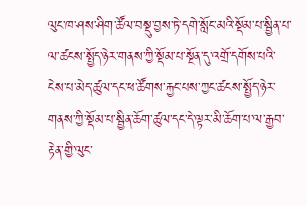ལུང་ཁ་ཤས་ཤིག་ཚོལ་བསྡུ་བྱས་ཏེ་དགེ་སློང་མའི་སྡོམ་པ་སྦྱིན་པ་ལ་ཚངས་སྤྱོད་ཉེར་གནས་ཀྱི་སྡོམ་པ་སྔོན་དུ་འགྲོ་དགོས་པའི་ངེས་པ་མེད་ཚུལ་དང་ཕ་ཚོགས་རྐྱང་པས་ཀྱང་ཚངས་སྤྱོད་ཉེར་གནས་ཀྱི་སྡོམ་པ་སྦྱིན་ཆོག་ཚུལ་དང་དེ་ལྟར་མི་ཆོག་པ་ལ་རྒྱབ་རྟེན་གྱི་ལུང་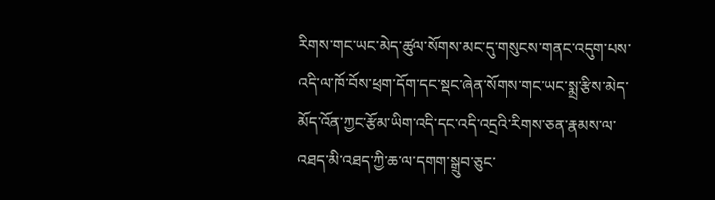རིགས་གང་ཡང་མེད་ཚུལ་སོགས་མང་དུ་གསུངས་གནང་འདུག་པས་འདི་ལ་ཁོ་བོས་ཕྲག་དོག་དང་སྡང་ཞེན་སོགས་གང་ཡང་སྨྲ་རྩིས་མེད་མོད་འོན་ཀྱང་རྩོམ་ཡིག་འདི་དང་འདི་འདྲའི་རིགས་ཅན་རྣམས་ལ་འཐད་མི་འཐད་ཀྱི་ཆ་ལ་དགག་སྒྲུབ་ཅུང་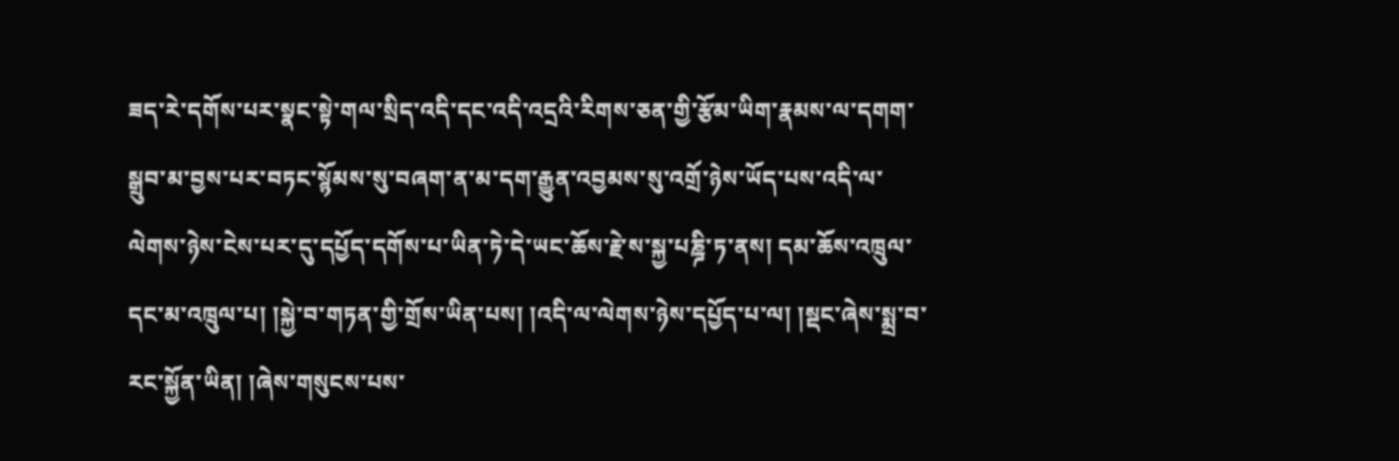ཟད་རེ་དགོས་པར་སྣང་སྟེ་གལ་སྲིད་འདི་དང་འདི་འདྲའི་རིགས་ཅན་གྱི་རྩོམ་ཡིག་རྣམས་ལ་དགག་སྒྲུབ་མ་བྱས་པར་བཏང་སྙོམས་སུ་བཞག་ན་མ་དག་རྒྱུན་འབྱམས་སུ་འགྲོ་ཉེས་ཡོད་པས་འདི་ལ་ལེགས་ཉེས་ངེས་པར་དུ་དཔྱོད་དགོས་པ་ཡིན་ཏེ་དེ་ཡང་ཆོས་རྗེ་ས་སྐྱ་པཎྜི་ཏ་ནས། དམ་ཆོས་འཁྲུལ་དང་མ་འཁྲུལ་པ། །སྐྱེ་བ་གཏན་གྱི་གྲོས་ཡིན་པས། །འདི་ལ་ལེགས་ཉེས་དཔྱོད་པ་ལ། །སྡང་ཞེས་སྨྲ་བ་རང་སྐྱོན་ཡིན། །ཞེས་གསུངས་པས་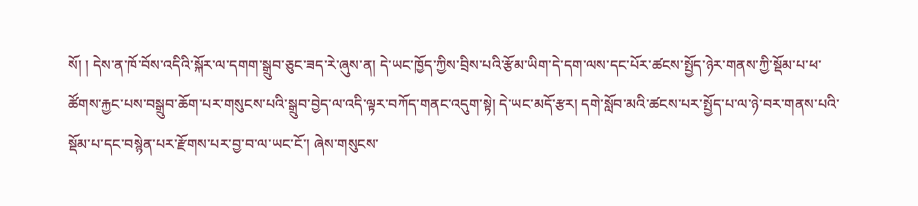སོ། ། དེས་ན་ཁོ་བོས་འདིའི་སྐོར་ལ་དགག་སྒྲུབ་ཅུང་ཟད་རེ་ཞུས་ན། དེ་ཡང་ཁྱོད་ཀྱིས་བྲིས་པའི་རྩོམ་ཡིག་དེ་དག་ལས་དང་པོར་ཚངས་སྤྱོད་ཉེར་གནས་ཀྱི་སྡོམ་པ་ཕ་ཚོགས་རྐྱང་པས་བསྒྲུབ་ཆོག་པར་གསུངས་པའི་སྒྲུབ་བྱེད་ལ་འདི་ལྟར་བཀོད་གནང་འདུག་སྟེ། དེ་ཡང་མདོ་རྩར། དགེ་སློབ་མའི་ཚངས་པར་སྤྱོད་པ་ལ་ཉེ་བར་གནས་པའི་སྡོམ་པ་དང་བསྙེན་པར་རྫོགས་པར་བྱ་བ་ལ་ཡང་ངོ་། ཞེས་གསུངས་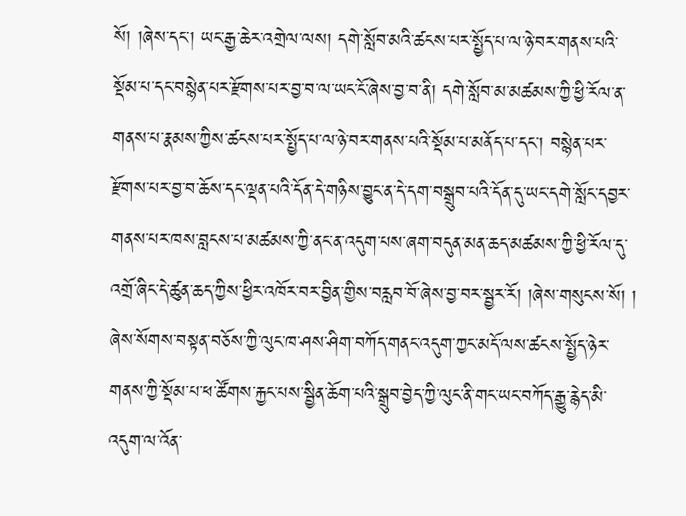སོ། །ཞེས་དང་། ཡང་རྒྱ་ཆེར་འགྲེལ་ལས། དགེ་སློབ་མའི་ཚངས་པར་སྤྱོད་པ་ལ་ཉེ་བར་གནས་པའི་སྡོམ་པ་དང་བསྙེན་པར་རྫོགས་པར་བྱ་བ་ལ་ཡང་ངོ་ཞེས་བྱ་བ་ནི། དགེ་སློབ་མ་མཚམས་ཀྱི་ཕྱི་རོལ་ན་གནས་པ་རྣམས་ཀྱིས་ཚངས་པར་སྤྱོད་པ་ལ་ཉེ་བར་གནས་པའི་སྡོམ་པ་མནོད་པ་དང་། བསྙེན་པར་རྫོགས་པར་བྱ་བ་ཆོས་དང་ལྡན་པའི་དོན་དེ་གཉིས་བྱུང་ན་དེ་དག་བསྒྲུབ་པའི་དོན་དུ་ཡང་དགེ་སློང་དབྱར་གནས་པར་ཁས་བླངས་པ་མཚམས་ཀྱི་ནང་ན་འདུག་པས་ཞག་བདུན་མན་ཆད་མཚམས་ཀྱི་ཕྱི་རོལ་དུ་འགྲོ་ཞིང་དེ་ཚུན་ཆད་ཀྱིས་ཕྱིར་འཁོར་བར་བྱིན་གྱིས་བརླབ་བོ་ཞེས་བྱ་བར་སྦྱར་རོ། །ཞེས་གསུངས་སོ། ། ཞེས་སོགས་བསྟན་བཅོས་ཀྱི་ལུང་ཁ་ཤས་ཤིག་བཀོད་གནང་འདུག་ཀྱང་མདོ་ལས་ཚངས་སྤྱོད་ཉེར་གནས་ཀྱི་སྡོམ་པ་ཕ་ཚོགས་རྐྱང་པས་སྦྱིན་ཆོག་པའི་སྒྲུབ་བྱེད་ཀྱི་ལུང་ནི་གང་ཡང་བཀོད་རྒྱུ་རྙེད་མི་འདུག་ལ་འོན་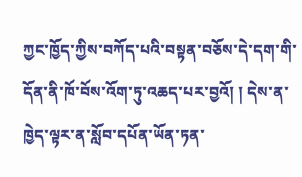ཀྱང་ཁྱོད་ཀྱིས་བཀོད་པའི་བསྟན་བཅོས་དེ་དག་གི་དོན་ནི་ཁོ་བོས་འོག་ཏུ་འཆད་པར་བྱའོ། ། དེས་ན་ཁྱེད་ལྟར་ན་སློབ་དཔོན་ཡོན་ཏན་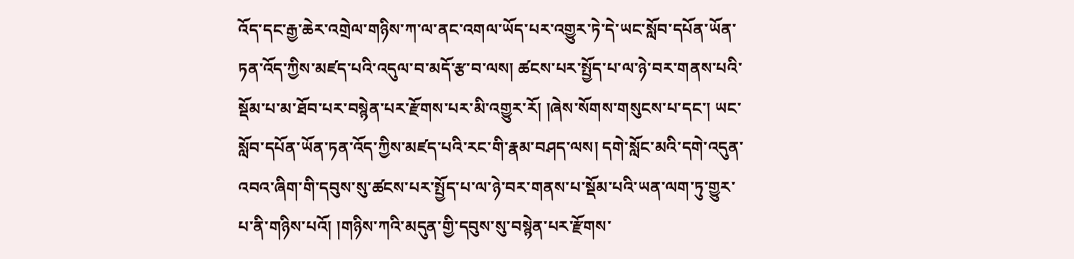འོད་དང་རྒྱ་ཆེར་འགྲེལ་གཉིས་ཀ་ལ་ནང་འགལ་ཡོད་པར་འགྱུར་ཏེ་དེ་ཡང་སློབ་དཔོན་ཡོན་ཏན་འོད་ཀྱིས་མཛད་པའི་འདུལ་བ་མདོ་རྩ་བ་ལས། ཚངས་པར་སྤྱོད་པ་ལ་ཉེ་བར་གནས་པའི་སྡོམ་པ་མ་ཐོབ་པར་བསྙེན་པར་རྫོགས་པར་མི་འགྱུར་རོ། །ཞེས་སོགས་གསུངས་པ་དང་། ཡང་སློབ་དཔོན་ཡོན་ཏན་འོད་ཀྱིས་མཛད་པའི་རང་གི་རྣམ་བཤད་ལས། དགེ་སློང་མའི་དགེ་འདུན་འབའ་ཞིག་གི་དབུས་སུ་ཚངས་པར་སྤྱོད་པ་ལ་ཉེ་བར་གནས་པ་སྡོམ་པའི་ཡན་ལག་ཏུ་གྱུར་པ་ནི་གཉིས་པའོ། །གཉིས་ཀའི་མདུན་གྱི་དབུས་སུ་བསྙེན་པར་རྫོགས་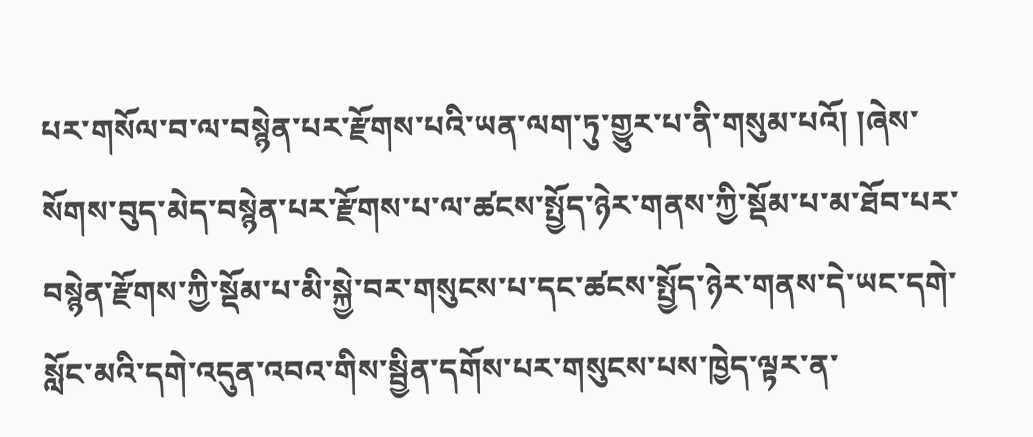པར་གསོལ་བ་ལ་བསྙེན་པར་རྫོགས་པའི་ཡན་ལག་ཏུ་གྱུར་པ་ནི་གསུམ་པའོ། །ཞེས་སོགས་བུད་མེད་བསྙེན་པར་རྫོགས་པ་ལ་ཚངས་སྤྱོད་ཉེར་གནས་ཀྱི་སྡོམ་པ་མ་ཐོབ་པར་བསྙེན་རྫོགས་ཀྱི་སྡོམ་པ་མི་སྐྱེ་བར་གསུངས་པ་དང་ཚངས་སྤྱོད་ཉེར་གནས་དེ་ཡང་དགེ་སློང་མའི་དགེ་འདུན་འབའ་གིས་སྦྱིན་དགོས་པར་གསུངས་པས་ཁྱེད་ལྟར་ན་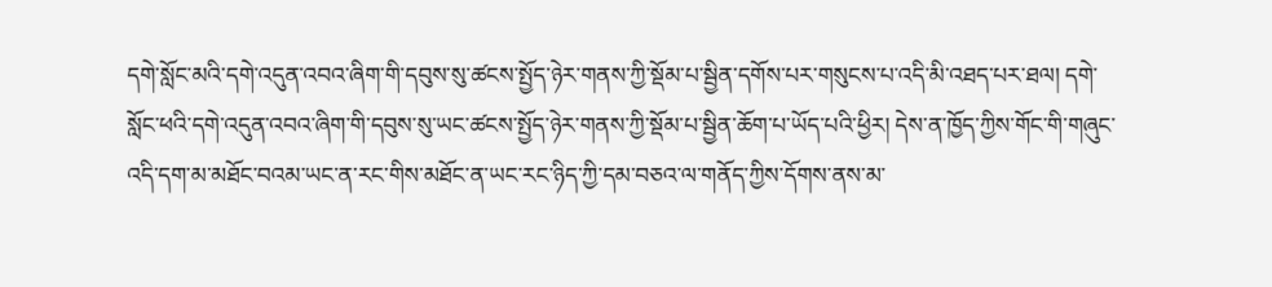དགེ་སློང་མའི་དགེ་འདུན་འབའ་ཞིག་གི་དབུས་སུ་ཚངས་སྤྱོད་ཉེར་གནས་ཀྱི་སྡོམ་པ་སྦྱིན་དགོས་པར་གསུངས་པ་འདི་མི་འཐད་པར་ཐལ། དགེ་སློང་ཕའི་དགེ་འདུན་འབའ་ཞིག་གི་དབུས་སུ་ཡང་ཚངས་སྤྱོད་ཉེར་གནས་ཀྱི་སྡོམ་པ་སྦྱིན་ཆོག་པ་ཡོད་པའི་ཕྱིར། དེས་ན་ཁྱོད་ཀྱིས་གོང་གི་གཞུང་འདི་དག་མ་མཐོང་བའམ་ཡང་ན་རང་གིས་མཐོང་ན་ཡང་རང་ཉིད་ཀྱི་དམ་བཅའ་ལ་གནོད་ཀྱིས་དོགས་ནས་མ་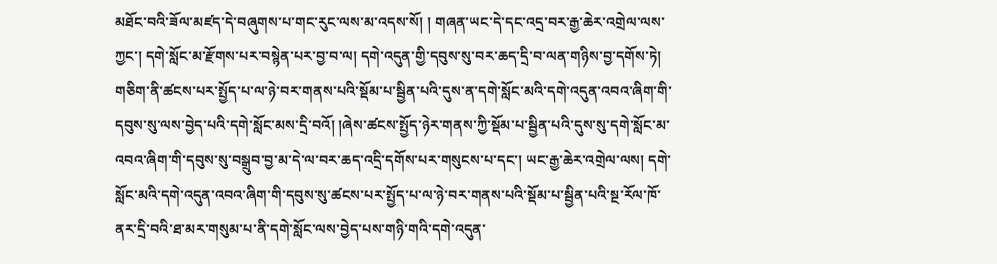མཐོང་བའི་ཟོལ་མཛད་དེ་བཞུགས་པ་གང་རུང་ལས་མ་འདས་སོ། ། གཞན་ཡང་དེ་དང་འདྲ་བར་རྒྱ་ཆེར་འགྲེལ་ལས་ཀྱང་། དགེ་སློང་མ་རྫོགས་པར་བསྙེན་པར་བྱ་བ་ལ། དགེ་འདུན་གྱི་དབུས་སུ་བར་ཆད་དྲི་བ་ལན་གཉིས་བྱ་དགོས་ཏེ། གཅིག་ནི་ཚངས་པར་སྤྱོད་པ་ལ་ཉེ་བར་གནས་པའི་སྡོམ་པ་སྦྱིན་པའི་དུས་ན་དགེ་སློང་མའི་དགེ་འདུན་འབའ་ཞིག་གི་དབུས་སུ་ལས་བྱེད་པའི་དགེ་སློང་མས་དྲི་བའོ། །ཞེས་ཚངས་སྤྱོད་ཉེར་གནས་ཀྱི་སྡོམ་པ་སྦྱིན་པའི་དུས་སུ་དགེ་སློང་མ་འབའ་ཞིག་གི་དབུས་སུ་བསྒྲུབ་བྱ་མ་དེ་ལ་བར་ཆད་འདྲི་དགོས་པར་གསུངས་པ་དང་། ཡང་རྒྱ་ཆེར་འགྲེལ་ལས། དགེ་སློང་མའི་དགེ་འདུན་འབའ་ཞིག་གི་དབུས་སུ་ཚངས་པར་སྤྱོད་པ་ལ་ཉེ་བར་གནས་པའི་སྡོམ་པ་སྦྱིན་པའི་སྔ་རོལ་ཁོ་ནར་དྲི་བའི་ཐ་མར་གསུམ་པ་ནི་དགེ་སློང་ལས་བྱེད་པས་གཉི་གའི་དགེ་འདུན་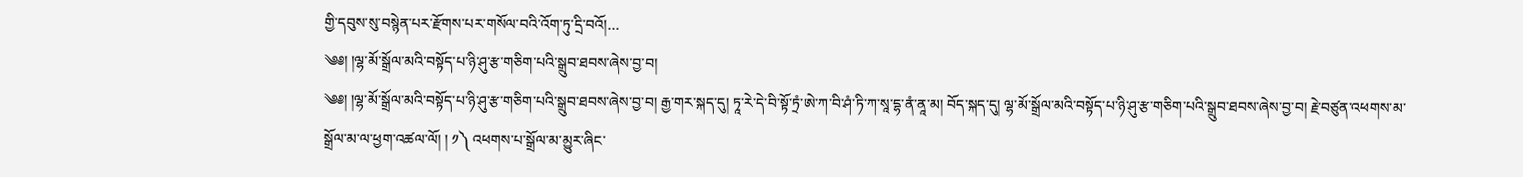གྱི་དབུས་སུ་བསྙེན་པར་རྫོགས་པར་གསོལ་བའི་འོག་ཏུ་དྲི་བའོ།…
༄༅། །ལྷ་མོ་སྒྲོལ་མའི་བསྟོད་པ་ཉི་ཤུ་རྩ་གཅིག་པའི་སྒྲུབ་ཐབས་ཞེས་བྱ་བ།
༄༅། །ལྷ་མོ་སྒྲོལ་མའི་བསྟོད་པ་ཉི་ཤུ་རྩ་གཅིག་པའི་སྒྲུབ་ཐབས་ཞེས་བྱ་བ། རྒྱ་གར་སྐད་དུ། ཏཱ་རེ་དེ་བི་སྟོ་ཏྲཾ་ཨེ་ཀ་བི་ཤཾ་ཏི་ཀ་སཱ་དྷ་ནཾ་ནཱ་མ། བོད་སྐད་དུ། ལྷ་མོ་སྒྲོལ་མའི་བསྟོད་པ་ཉི་ཤུ་རྩ་གཅིག་པའི་སྒྲུབ་ཐབས་ཞེས་བྱ་བ། རྗེ་བཙུན་འཕགས་མ་སྒྲོལ་མ་ལ་ཕྱག་འཚལ་ལོ། ། ༡༽ འཕགས་པ་སྒྲོལ་མ་མྱུར་ཞིང་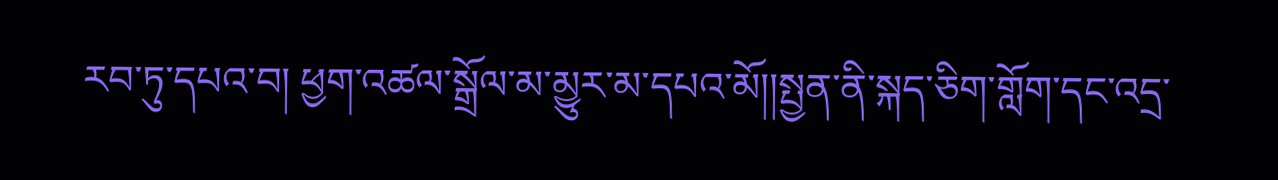རབ་ཏུ་དཔའ་བ། ཕྱག་འཚལ་སྒྲོལ་མ་མྱུར་མ་དཔའ་མོ།།སྤྱན་ནི་སྐད་ཅིག་གློག་དང་འདྲ་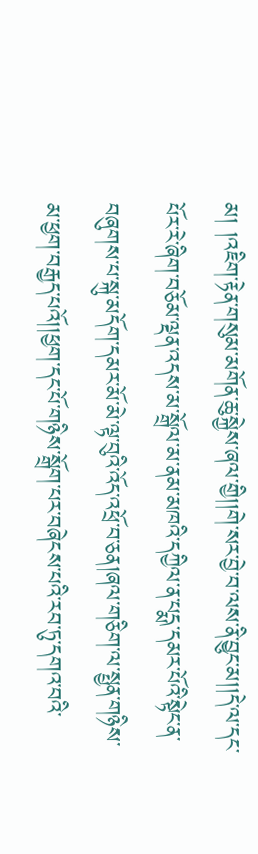མ། །འཇིག་རྟེན་གསུམ་མགོན་ཆུ་སྐྱེས་ཞལ་གྱི།།གེ་སར་བྱེ་བ་ལས་ནི་བྱུང་མ།།དེ་ལ་དང་པོར་རེ་ཞིག་བཅོམ་ལྡན་འདས་མ་སྒྲོལ་མ་ནམ་མཁའི་དཀྱིལ་ན་པདྨ་དམར་པོའི་སྟེང་ན་བཞུགས་པ་སྐུ་མདོག་དམར་མོ་མེ་ལྟ་བུའི་འོད་འཕྲོ་བ་ཅན།ཞལ་གཅིག་ལ་སྤྱན་གཉིས་མ་ཕྱག་བརྒྱད་པའོ།།ཕྱག་དང་པོ་གཉིས་སྒྲོག་པར་བཞེངས་པའི་རབ་ཏུ་དགའ་བའི་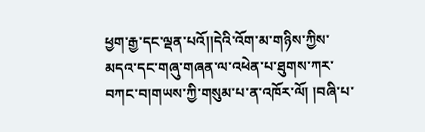ཕྱག་རྒྱ་དང་ལྡན་པའོ།།དེའི་འོག་མ་གཉིས་ཀྱིས་མདའ་དང་གཞུ་གཞན་ལ་འཕེན་པ་ཐུགས་ཀར་བཀང་བ།གཡས་ཀྱི་གསུམ་པ་ན་འཁོར་ལོ། །བཞི་པ་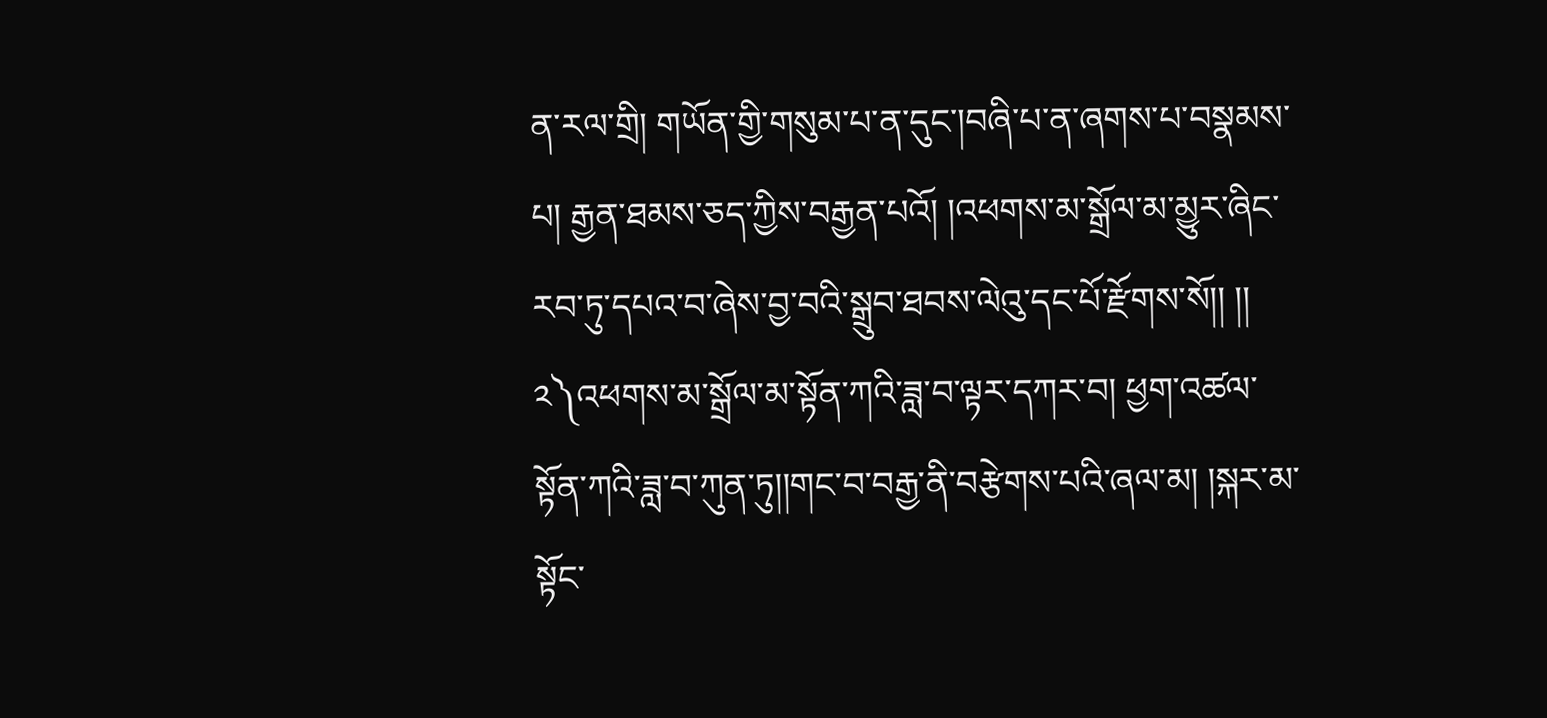ན་རལ་གྲི། གཡོན་གྱི་གསུམ་པ་ན་དུང་།བཞི་པ་ན་ཞགས་པ་བསྣམས་པ། རྒྱན་ཐམས་ཅད་ཀྱིས་བརྒྱན་པའོ། །འཕགས་མ་སྒྲོལ་མ་མྱུར་ཞིང་རབ་ཏུ་དཔའ་བ་ཞེས་བྱ་བའི་སྒྲུབ་ཐབས་ལེའུ་དང་པོ་རྫོགས་སོ།། །། ༢༽འཕགས་མ་སྒྲོལ་མ་སྟོན་ཀའི་ཟླ་བ་ལྟར་དཀར་བ། ཕྱག་འཚལ་སྟོན་ཀའི་ཟླ་བ་ཀུན་ཏུ།།གང་བ་བརྒྱ་ནི་བརྩེགས་པའི་ཞལ་མ། །སྐར་མ་སྟོང་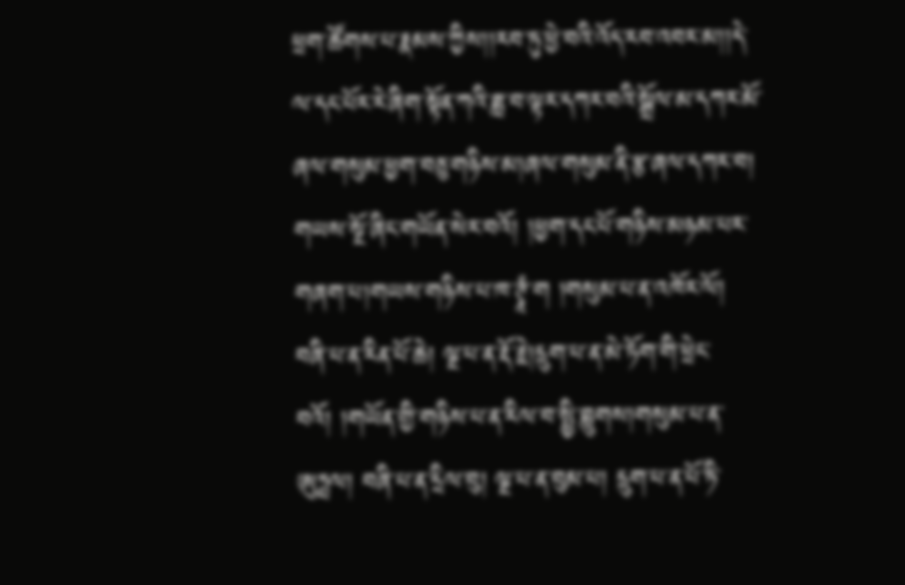ཕྲག་ཚོགས་པ་རྣམས་ཀྱིས།།རབ་ཏུ་ཕྱེ་བའི་འོད་རབ་འབར་མ།།དེ་ལ་དང་པོར་རེ་ཞིག་སྟོན་ཀའི་ཟླ་བ་ལྟར་དཀར་བའི་སྒྲོལ་མ་དཀར་མོ་ཞལ་གསུམ་ཕྱག་བཅུ་གཉིས་མ།ཞལ་གསུམ་ནི་རྩ་ཞལ་དཀར་བ། གཡས་སྔོ་ཞིང་གཡོན་སེར་བའོ། །ཕྱག་དང་པོ་གཉིས་མཉམ་པར་གཞག་པ།གཡས་གཉིས་པ་ཁ་ཊྭཱཾ་ག །གསུམ་པ་ན་འཁོར་ལོ། བཞི་པ་ན་རིན་པོ་ཆེ། ལྔ་པ་ན་རྡོ་རྗེ།དྲུག་པ་ན་མེ་ཏོག་གི་ཕྲེང་བའོ། །གཡོན་གྱི་གཉིས་པ་ན་རིལ་བ་སྤྱི་བླུགས།གསུམ་པ་ན་ཨུཏྤལ། བཞི་པ་ན་དྲིལ་བུ། ལྔ་པ་ན་བུམ་པ། དྲུག་པ་ན་པོ་ཏི་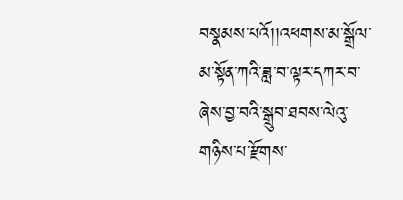བསྣམས་པའོ།།འཕགས་མ་སྒྲོལ་མ་སྟོན་ཀའི་ཟླ་བ་ལྟར་དཀར་བ་ཞེས་བྱ་བའི་སྒྲུབ་ཐབས་ལེའུ་གཉིས་པ་རྫོགས་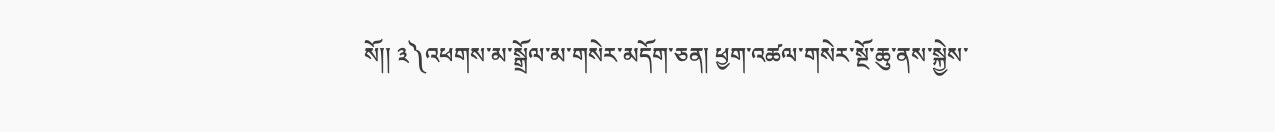སོ།། ༣༽འཕགས་མ་སྒྲོལ་མ་གསེར་མདོག་ཅན། ཕྱག་འཚལ་གསེར་སྔོ་ཆུ་ནས་སྐྱེས་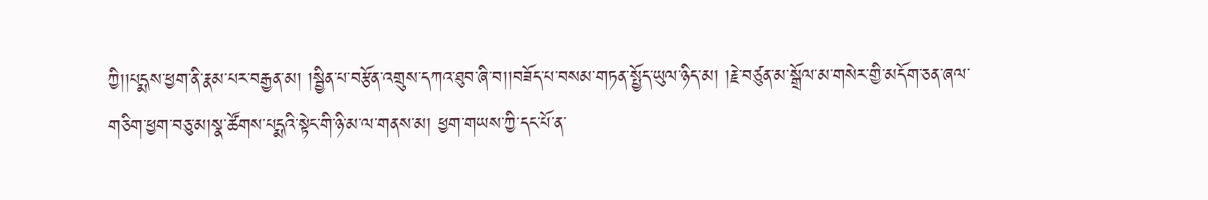ཀྱི།།པདྨས་ཕྱག་ནི་རྣམ་པར་བརྒྱན་མ། །སྦྱིན་པ་བརྩོན་འགྲུས་དཀའ་ཐུབ་ཞི་བ།།བཟོད་པ་བསམ་གཏན་སྤྱོད་ཡུལ་ཉིད་མ། །རྗེ་བཙུན་མ་སྒྲོལ་མ་གསེར་གྱི་མདོག་ཅན་ཞལ་གཅིག་ཕྱག་བཅུ་མ།སྣ་ཚོགས་པདྨའི་སྟེང་གི་ཉི་མ་ལ་གནས་མ། ཕྱག་གཡས་ཀྱི་དང་པོ་ན་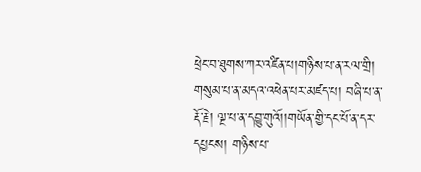ཕྲེང་བ་ཐུགས་ཀར་འཛིན་པ།གཉིས་པ་ན་རལ་གྲི། གསུམ་པ་ན་མདའ་འཕེན་པར་མཛད་པ། བཞི་པ་ན་རྡོ་རྗེ། ལྔ་པ་ན་དབྱུ་གུའོ།།གཡོན་གྱི་དང་པོ་ན་དར་དཔྱངས། གཉིས་པ་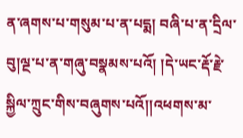ན་ཞགས་པ་གསུམ་པ་ན་པདྨ། བཞི་པ་ན་དྲིལ་བུ།ལྔ་པ་ན་གཞུ་བསྣམས་པའོ། །དེ་ཡང་རྡོ་རྗེ་སྐྱིལ་ཀྲུང་གིས་བཞུགས་པའོ།།འཕགས་མ་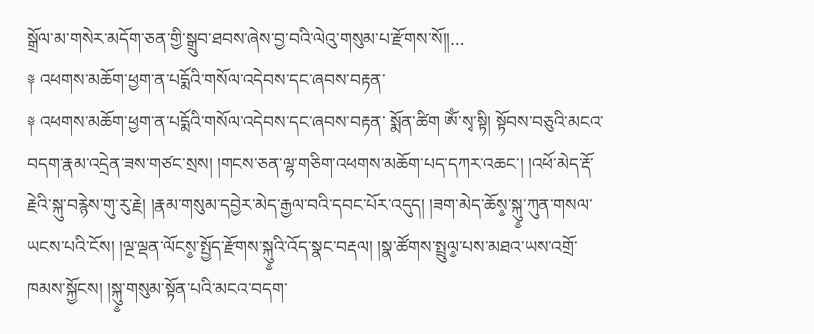སྒྲོལ་མ་གསེར་མདོག་ཅན་གྱི་སྒྲུབ་ཐབས་ཞེས་བྱ་བའི་ལེའུ་གསུམ་པ་རྫོགས་སོ།།…
༈ འཕགས་མཆོག་ཕྱག་ན་པདྨོའི་གསོལ་འདེབས་དང་ཞབས་བརྟན་
༈ འཕགས་མཆོག་ཕྱག་ན་པདྨོའི་གསོལ་འདེབས་དང་ཞབས་བརྟན་ སྨོན་ཚིག ཨོཾ་སྭ་སྟི། སྟོབས་བཅུའི་མངའ་བདག་རྣམ་འདྲེན་ཟས་གཙང་སྲས། །གངས་ཅན་ལྷ་གཅིག་འཕགས་མཆོག་པད་དཀར་འཆང་། །འཕོ་མེད་རྡོ་རྗེའི་སྐུ་བརྙེས་གུ་རུ་རྗེ། །རྣམ་གསུམ་དབྱེར་མེད་རྒྱལ་བའི་དབང་པོར་འདུད། །ཟག་མེད་ཆོས༵་སྐུ༵་ཀུན་གསལ་ཡངས་པའི་ངོས། །ལྔ་ལྡན་ལོངས༵་སྤྱོད་རྫོགས་སྐུ༵འི་འོད་སྣང་བརྡལ། །སྣ་ཚོགས་སྤྲུལ༵་པས་མཐའ་ཡས་འགྲོ་ཁམས་སྐྱོངས། །སྐུ༵་གསུམ་སྟོན་པའི་མངའ་བདག་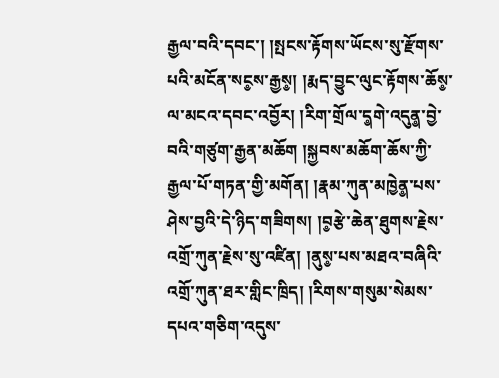རྒྱལ་བའི་དབང་། །སྤངས་རྟོགས་ཡོངས་སུ་རྫོགས་པའི་མངོན་སང༵ས་རྒྱས༵། །རྨད་བྱུང་ལུང་རྟོགས་ཆོས༵་ལ་མངའ་དབང་འབྱོར། །རིག་གྲོལ་ད༵གེ་འདུན༵་བྱེ་བའི་གཙུག་རྒྱན་མཆོག །སྐྱབས་མཆོག་ཆོས་ཀྱི་རྒྱལ་པོ་གཏན་གྱི་མགོན། །རྣམ་ཀུན་མཁྱེན༵་པས་ཤེས་བྱའི་དེ་ཉིད་གཟིགས། །བ༵རྩེ་ཆེན་ཐུགས་རྗེས་འགྲོ་ཀུན་རྗེས་སུ་འཛིན། །ནུས༵་པས་མཐའ་བཞིའི་འགྲོ་ཀུན་ཐར་གླིང་ཁྲིད། །རིགས་གསུམ་སེམས་དཔའ་གཅིག་འདུས་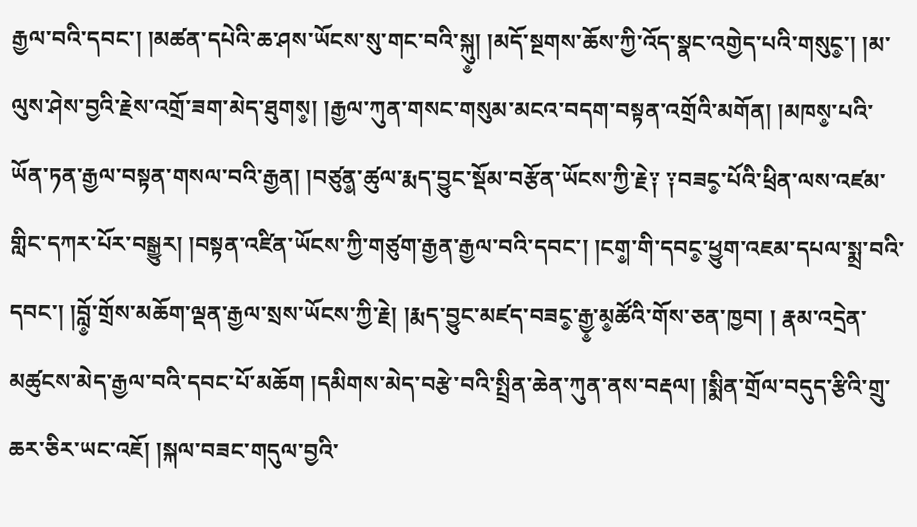རྒྱལ་བའི་དབང་། །མཚན་དཔེའི་ཆ་ཤས་ཡོངས་སུ་གང་བའི་སྐུ༵། །མདོ་སྔགས་ཆོས་ཀྱི་འོད་སྣང་འགྱེད་པའི་གསུང༵་། །མ་ལུས་ཤེས་བྱའི་རྗེས་འགྲོ་ཟག་མེད་ཐུགས༵། །རྒྱལ་ཀུན་གསང་གསུམ་མངའ་བདག་བསྟན་འགྲོའི་མགོན། །མཁས༵་པའི་ཡོན་ཏན་རྒྱལ་བསྟན་གསལ་བའི་རྒྱན། །བཙུན༵་ཚུལ་རྨད་བྱུང་སྡོམ་བརྩོན་ཡོངས་ཀྱི་རྗེ༑ ༑བཟང༵་པོའི་ཕྲིན་ལས་འཛམ་གླིང་དཀར་པོར་བསྒྱུར། །བསྟན་འཛིན་ཡོངས་ཀྱི་གཙུག་རྒྱན་རྒྱལ་བའི་དབང་། །ངག༵་གི་དབང༵་ཕྱུག་འཇམ་དཔལ་སྨྲ་བའི་དབང་། །བློ༵་གྲོས་མཆོག་ལྡན་རྒྱལ་སྲས་ཡོངས་ཀྱི་རྗེ། །རྨད་བྱུང་མཛད་བཟང༵་རྒྱ༵་མ༵ཚོའི་གོས་ཅན་ཁྱབ། ། རྣམ་འདྲེན་མཚུངས་མེད་རྒྱལ་བའི་དབང་པོ་མཆོག །དམིགས་མེད་བརྩེ་བའི་སྤྲིན་ཆེན་ཀུན་ནས་བརྡལ། །སྨིན་གྲོལ་བདུད་རྩིའི་གྲུ་ཆར་ཅིར་ཡང་འཇོ། །སྐལ་བཟང་གདུལ་བྱའི་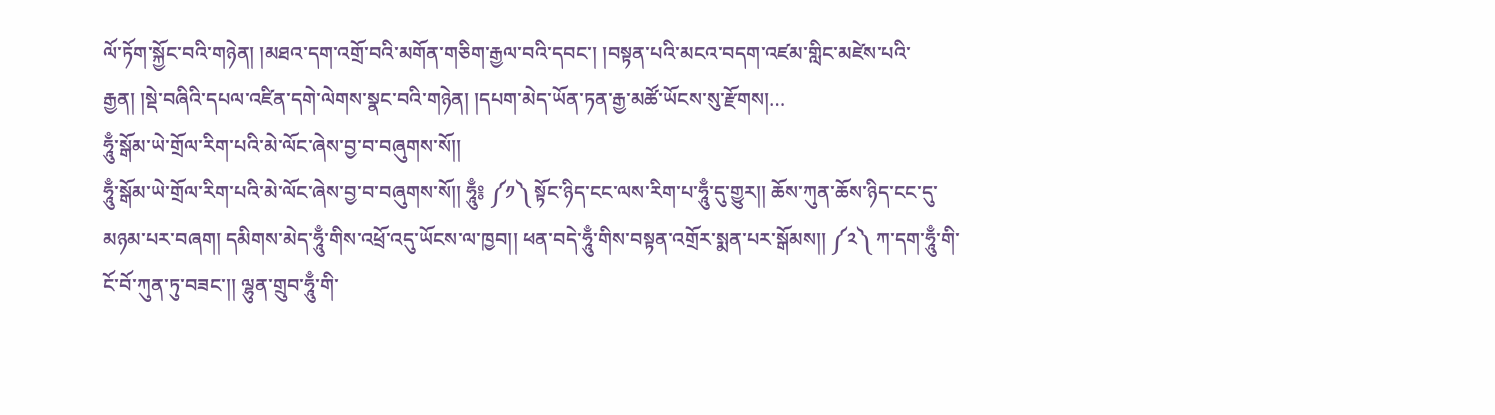ལོ་ཏོག་སྐྱོང་བའི་གཉེན། །མཐའ་དག་འགྲོ་བའི་མགོན་གཅིག་རྒྱལ་བའི་དབང་། །བསྟན་པའི་མངའ་བདག་འཛམ་གླིང་མཛེས་པའི་རྒྱན། །སྡེ་བཞིའི་དཔལ་འཛིན་དགེ་ལེགས་སྣང་བའི་གཉེན། །དཔག་མེད་ཡོན་ཏན་རྒྱ་མཚོ་ཡོངས་སུ་རྫོགས།…
ཧཱུྃ་སྒོམ་ཡེ་གྲོལ་རིག་པའི་མེ་ལོང་ཞེས་བྱ་བ་བཞུགས་སོ།།
ཧཱུྃ་སྒོམ་ཡེ་གྲོལ་རིག་པའི་མེ་ལོང་ཞེས་བྱ་བ་བཞུགས་སོ།། ཧཱུྃ༔ ༼༡༽ སྟོང་ཉིད་ངང་ལས་རིག་པ་ཧཱུྃ་དུ་གྱུར།། ཆོས་ཀུན་ཆོས་ཉིད་ངང་དུ་མཉམ་པར་བཞག། དམིགས་མེད་ཧཱུྃ་གིས་འཕྲོ་འདུ་ཡོངས་ལ་ཁྱབ།། ཕན་བདེ་ཧཱུྃ་གིས་བསྟན་འགྲོར་སྨན་པར་སྒོམས།། ༼༢༽ ཀ་དག་ཧཱུྃ་གི་ངོ་བོ་ཀུན་ཏུ་བཟང་།། ལྷུན་གྲུབ་ཧཱུྃ་གི་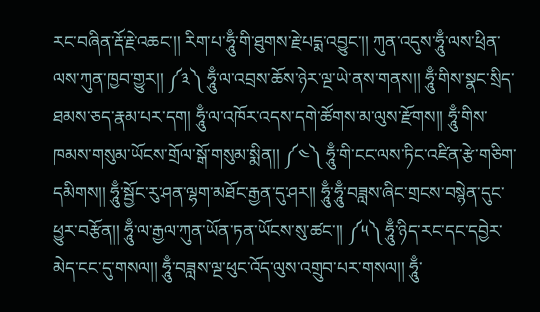རང་བཞིན་རྡོ་རྗེ་འཆང་།། རིག་པ་ཧཱུྃ་གི་ཐུགས་རྗེ་པདྨ་འབྱུང་།། ཀུན་འདུས་ཧཱུྃ་ལས་ཕྲིན་ལས་ཀུན་ཁྱབ་གྱུར།། ༼༣༽ ཧཱུྃ་ལ་འབྲས་ཆོས་ཉེར་ལྔ་ཡེ་ནས་གནས།། ཧཱུྃ་གིས་སྣང་སྲིད་ཐམས་ཅད་རྣམ་པར་དག། ཧཱུྃ་ལ་འཁོར་འདས་དགེ་ཚོགས་མ་ལུས་རྫོགས།། ཧཱུྃ་གིས་ཁམས་གསུམ་ཡོངས་གྲོལ་སྒོ་གསུམ་སྨིན།། ༼༤༽ ཧཱུྃ་གི་ངང་ལས་ཏིང་འཛིན་རྩེ་གཅིག་དམིགས།། ཧཱུྃ་སྦྱོང་རུ་ཤན་ལྷག་མཐོང་རྒྱན་དུ་ཤར།། ཧཱུྃ་ཧཱུྃ་བཟླས་ཞིང་གྲངས་བསྙེན་དུང་ཕྱུར་བརྩོན།། ཧཱུྃ་ལ་རྒྱལ་ཀུན་ཡོན་ཏན་ཡོངས་སུ་ཚང་།། ༼༥༽ ཧཱུྃ་ཉིད་རང་དང་དབྱེར་མེད་ངང་དུ་གསལ།། ཧཱུྃ་བཟླས་ལྔ་ཕུང་འོད་ལུས་འགྲུབ་པར་གསལ།། ཧཱུྃ་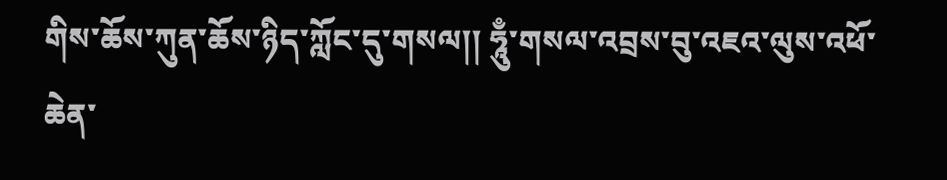གིས་ཆོས་ཀུན་ཆོས་ཉིད་ཀློང་དུ་གསལ།། ཧཱུྃ་གསལ་འབྲས་བུ་འཇའ་ལུས་འཕོ་ཆེན་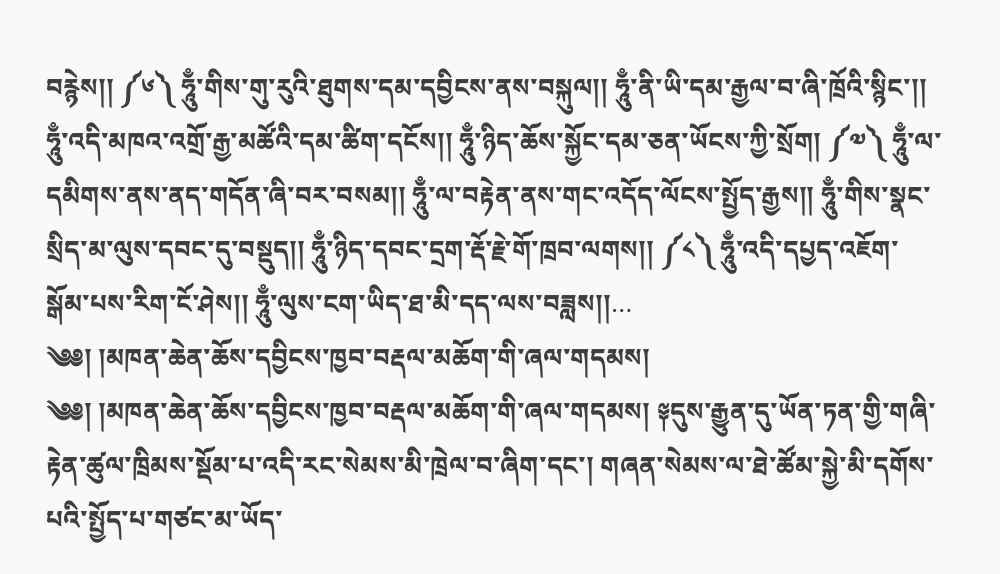བརྙེས།། ༼༦༽ ཧཱུྃ་གིས་གུ་རུའི་ཐུགས་དམ་དབྱིངས་ནས་བསྐུལ།། ཧཱུྃ་ནི་ཡི་དམ་རྒྱལ་བ་ཞི་ཁྲོའི་སྙིང་།། ཧཱུྃ་འདི་མཁའ་འགྲོ་རྒྱ་མཚོའི་དམ་ཚིག་དངོས།། ཧཱུྃ་ཉིད་ཆོས་སྐྱོང་དམ་ཅན་ཡོངས་ཀྱི་སྲོག། ༼༧༽ ཧཱུྃ་ལ་དམིགས་ནས་ནད་གདོན་ཞི་བར་བསམ།། ཧཱུྃ་ལ་བརྟེན་ནས་གང་འདོད་ལོངས་སྤྱོད་རྒྱས།། ཧཱུྃ་གིས་སྣང་སྲིད་མ་ལུས་དབང་དུ་བསྡུད།། ཧཱུྃ་ཉིད་དབང་དྲག་རྡོ་རྗེ་གོ་ཁྲབ་ལགས།། ༼༨༽ ཧཱུྃ་འདི་དཔྱད་འཇོག་སྒོམ་པས་རིག་ངོ་ཤེས།། ཧཱུྃ་ལུས་ངག་ཡིད་ཐ་མི་དད་ལས་བཟླས།།…
༄༅། །མཁན་ཆེན་ཆོས་དབྱིངས་ཁྱབ་བརྡལ་མཆོག་གི་ཞལ་གདམས།
༄༅། །མཁན་ཆེན་ཆོས་དབྱིངས་ཁྱབ་བརྡལ་མཆོག་གི་ཞལ་གདམས། ༈དུས་རྒྱུན་དུ་ཡོན་ཏན་གྱི་གཞི་རྟེན་ཚུལ་ཁྲིམས་སྡོམ་པ་འདི་རང་སེམས་མི་ཁྲེལ་བ་ཞིག་དང་། གཞན་སེམས་ལ་ཐེ་ཚོམ་སྐྱེ་མི་དགོས་པའི་སྤྱོད་པ་གཙང་མ་ཡོད་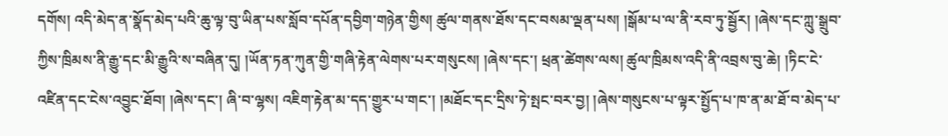དགོས། འདི་མེད་ན་སྣོད་མེད་པའི་ཆུ་ལྟ་བུ་ཡིན་པས་སློབ་དཔོན་དབྱིག་གཉེན་གྱིས། ཚུལ་གནས་ཐོས་དང་བསམ་ལྡན་པས། །སྒོམ་པ་ལ་ནི་རབ་ཏུ་སྦྱོར། །ཞེས་དང་ཀླུ་སྒྲུབ་ཀྱིས་ཁྲིམས་ནི་རྒྱུ་དང་མི་རྒྱུའི་ས་བཞིན་དུ། །ཡོན་ཏན་ཀུན་གྱི་གཞི་རྟེན་ལེགས་པར་གསུངས། །ཞེས་དང་། ཕྲན་ཚེགས་ལས། ཚུལ་ཁྲིམས་འདི་ནི་འབྲས་བུ་ཆེ། །ཏིང་ངེ་འཛིན་དང་ངེས་འབྱུང་ཐོབ། །ཞེས་དང་། ཞི་བ་ལྷས། འཇིག་རྟེན་མ་དད་གྱུར་པ་གང་། །མཐོང་དང་དྲིས་ཏེ་སྤང་བར་བྱ། །ཞེས་གསུངས་པ་ལྟར་སྤྱོད་པ་ཁ་ན་མ་ཐོ་བ་མེད་པ་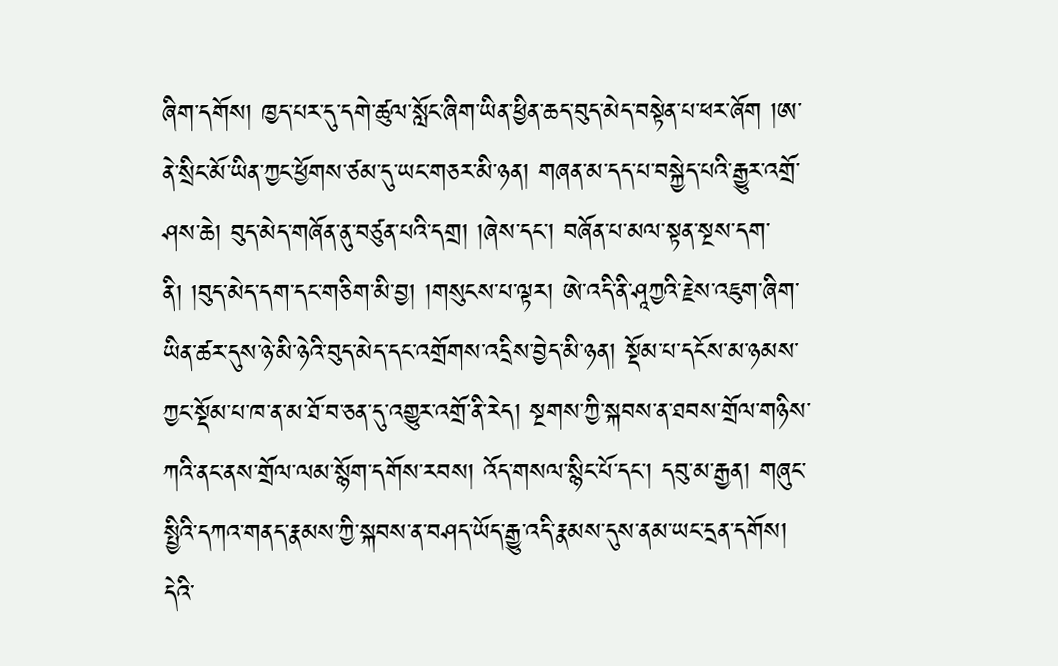ཞིག་དགོས། ཁྱད་པར་དུ་དགེ་ཚུལ་སློང་ཞིག་ཡིན་ཕྱིན་ཆད་བུད་མེད་བསྟེན་པ་ཕར་ཞོག །ཨ་ནེ་སྲིང་མོ་ཡིན་ཀྱང་ཕྱོགས་ཙམ་དུ་ཡང་གཅར་མི་ཉན། གཞན་མ་དད་པ་བསྐྱེད་པའི་རྒྱུར་འགྲོ་ཤས་ཆེ། བུད་མེད་གཞོན་ནུ་བཙུན་པའི་དགྲ། །ཞེས་དང་། བཞོན་པ་མལ་སྟན་སྔས་དག་ནི། །བུད་མེད་དག་དང་གཅིག་མི་བྱ། །གསུངས་པ་ལྟར། ཨེ་འདི་ནི་ཤཱཀྱའི་རྗེས་འཇུག་ཞིག་ཡིན་ཚར་དུས་ཉེ་མི་ཉེའི་བུད་མེད་དང་འགྲོགས་འདྲིས་བྱེད་མི་ཉན། སྡོམ་པ་དངོས་མ་ཉམས་ཀྱང་སྡོམ་པ་ཁ་ན་མ་ཐོ་བ་ཅན་དུ་འགྱུར་འགྲོ་ནི་རེད། སྔགས་ཀྱི་སྐབས་ན་ཐབས་གྲོལ་གཉིས་ཀའི་ནང་ནས་གྲོལ་ལམ་སྙོག་དགོས་རབས། འོད་གསལ་སྙིང་པོ་དང་། དབུ་མ་རྒྱན། གཞུང་སྤྱིའི་དཀའ་གནད་རྣམས་ཀྱི་སྐབས་ན་བཤད་ཡོད་རྒྱུ་འདི་རྣམས་དུས་ནམ་ཡང་དྲན་དགོས། དེའི་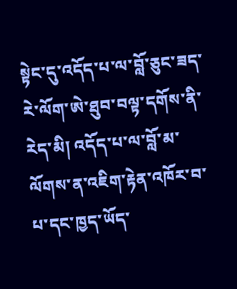སྟེང་དུ་འདོད་པ་ལ་བློ་ཅུང་ཟད་རེ་ལོག་ཨེ་ཐུབ་བལྟ་དགོས་ནི་རེད་མི། འདོད་པ་ལ་བློ་མ་ལོགས་ན་འཇིག་རྟེན་འཁོར་བ་པ་དང་ཁྱད་ཡོད་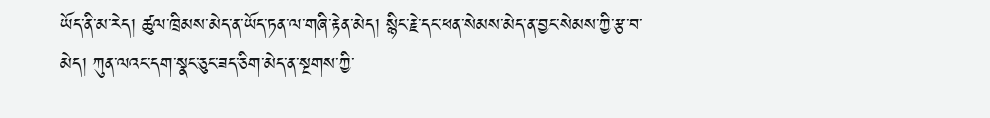ཡོད་ནི་མ་རེད། ཚུལ་ཁྲིམས་མེད་ན་ཡོད་ཏན་ལ་གཞི་རྟེན་མེད། སྙིང་རྗེ་དང་ཕན་སེམས་མེད་ན་བྱང་སེམས་ཀྱི་རྩ་བ་མེད། ཀུན་ལའང་དག་སྣང་ཅུང་ཟད་ཅིག་མེད་ན་སྔགས་ཀྱི་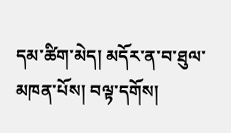དམ་ཚིག་མེད། མདོར་ན་བ་ཐུལ་མཁན་པོས། བལྟ་དགོས།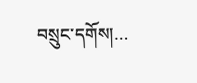བསྲུང་དགོས།…